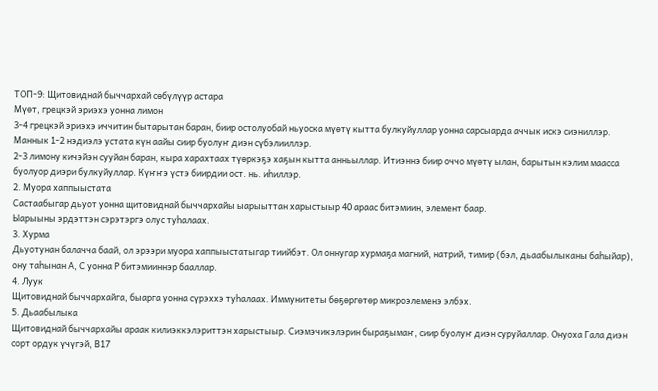ТОП-9: Щитовиднай быччархай сөбүлүүр астара
Мүөт, грецкэй эриэхэ уонна лимон
3-4 грецкэй эриэхэ иччитин бытарытан баран, биир остолуобай ньуоска мүөтү кытта булкуйуллар уонна сарсыарда аччык искэ сиэниллэр. Маннык 1-2 нэдиэлэ устата күн аайы сиир буолуҥ диэн сүбэлииллэр.
2-3 лимону кичэйэн сууйан баран, кыра харахтаах түөркэҕэ хаҕын кытта анньыллар. Итиэннэ биир оччо мүөтү ылан, барытын кэлим маасса буолуор диэри булкуйуллар. Күҥҥэ үстэ биирдии ост. нь. иһиллэр.
2. Муора хаппыыстата
Састаабыгар дьуот уонна щитовиднай быччархайы ыарыыттан харыстыыр 40 араас битэмиин, элемент баар.
Ыарыыны эрдэттэн сэрэтэргэ олус туһалаах.
3. Хурма
Дьуотунан балачча баай, ол эрээри муора хаппыыстатыгар тиийбэт. Ол оннугар хурмаҕа магний, натрий, тимир (бэл, дьаабылыканы баһыйар), ону таһынан А, С уонна Р битэмииннэр бааллар.
4. Луук
Щитовиднай быччархайга, быарга уонна сүрэххэ туһалаах. Иммунитеты бөҕөргөтөр микроэлеменэ элбэх.
5. Дьаабылыка
Щитовиднай быччархайы араак килиэккэлэриттэн харыстыыр. Сиэмэчикэлэрин быраҕымаҥ, сиир буолуҥ диэн суруйаллар. Онуоха Гала диэн сорт ордук үчүгэй, В17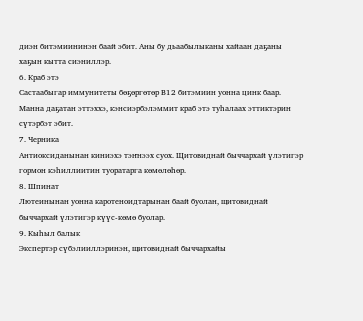диэн битэмиининэн баай эбит. Аны бу дьаабылыканы хайаан даҕаны хаҕын кытта сиэниллэр.
6. Краб этэ
Састаабыгар иммунитеты бөҕөргөтөр В12 битэмиин уонна цинк баар. Манна даҕатан эттэххэ, кэнсиэрбэлэммит краб этэ туһалаах эттиктэрин сүтэрбэт эбит.
7. Черника
Антиоксиданынан киниэхэ тэҥнээх суох. Щитовиднай быччархай үлэтигэр гормон кэһиллиитин туоратарга көмөлөһөр.
8. Шпинат
Лютеинынан уонна каротеноидтарынан баай буолан, щитовиднай быччархай үлэтигэр күүс-көмө буолар.
9. Кыһыл балык
Экспертэр сүбэлииллэринэн, щитовиднай быччархайы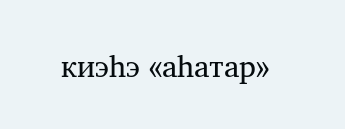киэһэ «аһатар»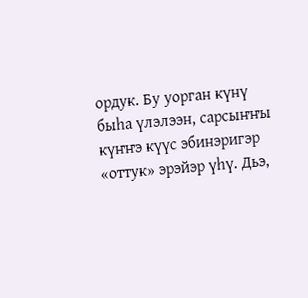ордук. Бу уорган күнү быһа үлэлээн, сарсыҥҥы күҥҥэ күүс эбинэригэр «оттук» эрэйэр үһү. Дьэ,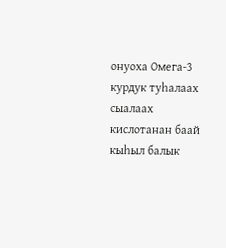онуоха Омега-3 курдук туһалаах сыалаах кислотанан баай кыһыл балык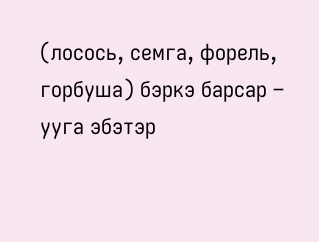(лосось, семга, форель, горбуша) бэркэ барсар – ууга эбэтэр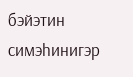бэйэтин симэһинигэр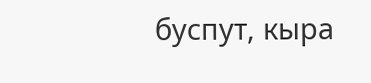буспут, кыра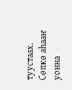туустаах.
Сөпкө аһааҥ уонна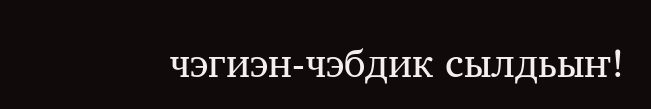чэгиэн-чэбдик сылдьыҥ!